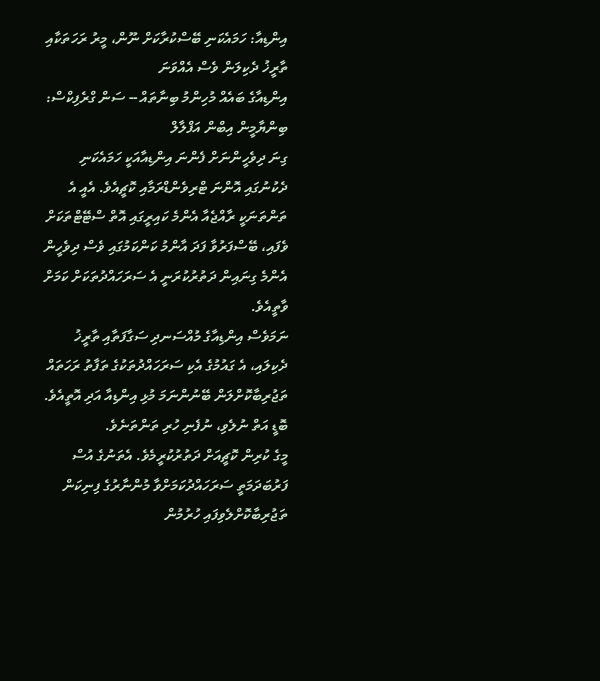އިންޑިއާ: ހަމައެކަނި ބޭސްކުރާކަށް ނޫން، މީރު ރަހަތަކާއި ތާރީޚު ދެކިލަން ވެސް އެއްވަނަ
އިންޑިއާގެ ބައެއް މުހިންމު ބިނާތައް -- ސަން ގްރެފިކްސް: ބިންޔާމީން އިބްން އަފްލާލް
ގިނަ ދިވެހީންނަށް ފެންނަ އިންޑިއާއަކީ ހަމައެކަނި ދެކުނުގައި އޮންނަ ޓްރިވެންޑްރަމާއި ކޮޗީއެވެ. އެއީ އެ ތަންތަނަކީ ރާއްޖެއާ އެންމެ ކައިރީގައި އޮތް ސްޓޭޓްތަކަށް ވެފައި، ބޭސްފަރުވާ ފަދަ އާންމު ކަންކަމުގައި ވެސް ދިވެހީން އެންމެ ގިނައިން ދަތުރުކުރަނީ އެ ސަރަހައްދުތަކަށް ކަމަށް ވާތީއެވެ.
ނަމަވެސް އިންޑިއާގެ މުއްސަނދި ސަގާފަތާއި ތާރީޚު ދެކިލައި، އެ ގައުމުގެ އެކި ސަރަހައްދުތަކުގެ ތަފާތު ރަހަތައް ތަޖުރިބާކޮށްލަން ބޭނުންނަމަ މުޅި އިންޑިއާ އަދި އޮތީއެވެ. ބޮޑީ އަތް ނުލެވި، ނުފެނި ހުރި ތަންތަނެވެ.
މީގެ ކުރިން ކޮޗީއަށް ދަތުރުކުރީމެވެ. އެތަނުގެ އުސް ފަރުބަދަމަތީ ސަރަހައްދުކަމަށްވާ މުންނާރުގެ ފިނިކަން ތަޖުރިބާކޮށްލެވިފައި ހުރުމުން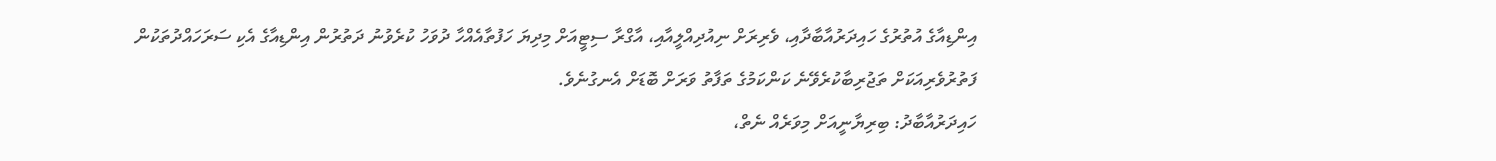އިންޑިއާގެ އުތުރުގެ ހައިދަރުއާބާދާއި، ވެރިރަށް ނިއުދިއްލީއާއި، އާގްރާ ސިޓީއަށް މިދިޔަ ހަފުތާއެއްހާ ދުވަހު ކުރެވުނު ދަތުރުން އިންޑިއާގެ އެކި ސަރަހައްދުތަކުން ފަތުރުވެރިއަކަށް ތަޖުރިބާކުރެވޭނެ ކަންކަމުގެ ތަފާތު ވަރަށް ބޮޑަށް އެނގުނެވެ.
ހައިދަރުއާބާދު: ބިރިޔާނީއަށް މިވަރެއް ނެތް،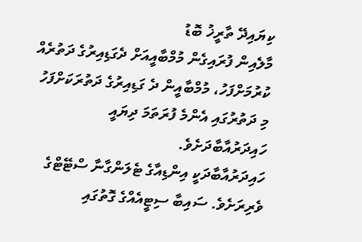ކިޔައިދޭ ތާރީޚު ބޮޑު
މާލެއިން ފުރައިގެން މުމްބާއީއަށް ދެގަޑިއިރުގެ ދަތުރެއް ކުރުމަށްފަހު، މުމްބާއީން ދެ ގަޑިއިރުގެ ދަތުރަކަށްފަހު މި ދަތުރުގައި އެންމެ ފުރަތަމަ ދިޔައީ ހައިދަރުއާބާދަށެވެ.
ހައިދަރުއާބާދަކީ އިންޑިއާގެ ޓެލަންގާނާ ސްޓޭޓްގެ ވެރިރަށެވެ. ސައިބާ ސިޓީއެއްގެ ގޮތުގައި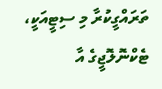ތަރައްގީކުރާ މި ސިޓީއަކީ، ޓެކްނޮލޮޖީގެ އާ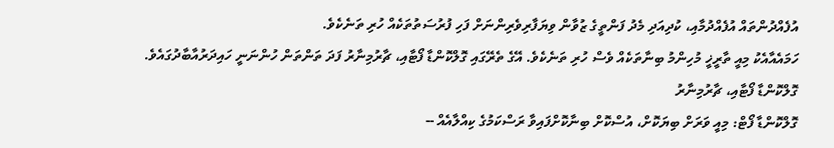އުފެއްދުންތައް އުފެއްދުމާއި، ކުދިއަދި މެދު ފަންތީގެ ޒުވާން ވިޔަފާރިވެރިންނަށް ފަހި ފުރުސަތުތަކެއް ހުރި ތަނެކެވެ.
ހަމައެއާއެކު މިއީ ތާރީޚީ މުހިންމު ބިނާތަކެއް ވެސް ހުރި ތަނެކެވެ. އޭގެ ތެރޭގައި ގޮލްކޮންޑާ ފޯޓާއި، ޗާރުމިނާރު ފަދަ ތަންތަން ހުންނަނީ ހައިދަރުއާބާދުގައެވެ.
ގޮލްކޮންޑާ ފޯޓާއި، ޗާރުމިނާރު
ގޮލްކޮންޑާ ފޯޓް: މިއީ ވަރަށް ބިޔަކޮށް، އުސްކޮށް ބިނާކޮށްފައިވާ ރަސްކަމުގެ ކިއްލާއެއް --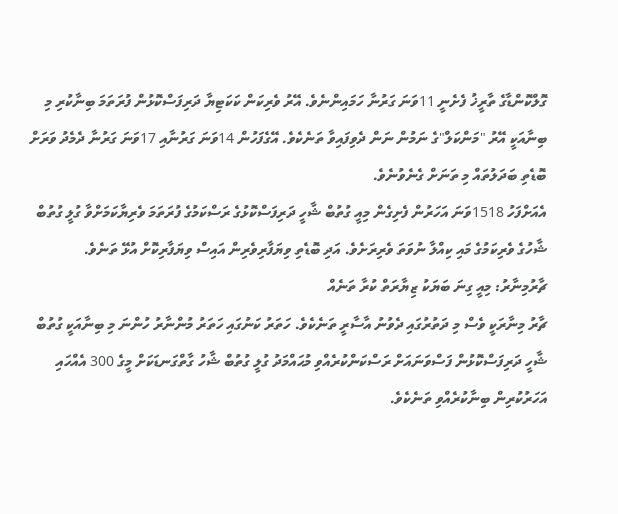ގޮލްކޮންޑާގެ ތާރީޚު ފެށެނީ 11ވަނަ ގަރުނާ ހަމައިންނެވެ. އޭރު ވެރިކަން ކަކަޓިޔާ ދަރިފަސްކޮޅުން ފުރަތަމަ ބިނާކުރި މި ބިނާއަކީ އޭރު "މަންކަލް"ގެ ނަމުން ނަން ދެވިފައިވާ ތަނެކެވެ. އޭގެފަހުން 14ވަނަ ގަރުނާއި 17ވަނަ ގަރުނާ ދެމެދު ވަރަށް ބޮޑެތި ބަދަލުތައް މި ތަނަށް ގެނެވުނެވެ.
އެއަށްފަހު 1518ވަނަ އަހަރުން ފެށިގެން މިއީ ގުތުބް ޝާހީ ދަރިފަސްކޮޅުގެ ރަސްކަމުގެ ފުރަތަމަ ވެރިޔާކަމަށްވާ ގުލީ ގުތުބް ޝާހުގެ ވެރިކަމުގެ މައި ކިއްލާ ނުވަތަ ވެރިރަށެވެ. އަދި ބޮޑެތި ވިޔަފާރިވެރިން އައިސް ވިޔަފާރިކޮށް އުޅޭ ތަނެވެ.
ޗާރުމިނާރު: މިއީ ގިނަ ބަޔަކު ޒިޔާރަތް ކުރާ ތަނެއް
ޗާރު މިނާރަކީ ވެސް މި ދަތުރުގައި ދެވުނު އާސާރީ ތަނެކެވެ. ހަތަރު ކަނުގައި ހަތަރު މުންނާރު ހުންނަ މި ބިނާއަކީ ގުތުބް ޝާހީ ދަރިފަސްކޮޅުން ފަސްވަނައަށް ރަސްކަންކުރެއްވި މުޙައްމަދު ގުލީ ގުތުބް ޝާހު ގާތްގަނޑަކަށް މީގެ 300 އެއްހައި އަހަރުކުރިން ބިނާކުރެއްވި ތަނެކެވެ.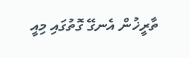ތާރީޚުން އެނގޭ ގޮތުގައި މިއީ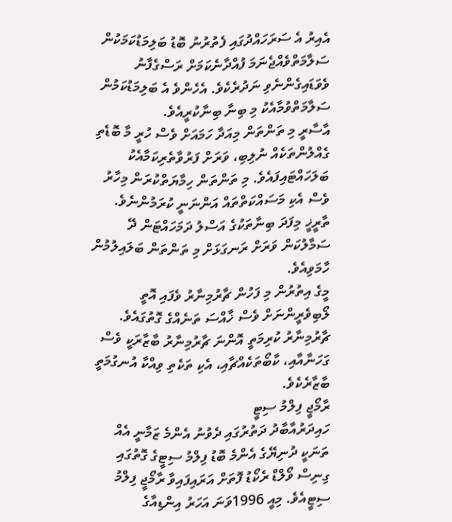އެއިރު އެ ސަރަހައްދުގައި ފެތުރުނު ބޮޑު ބަލިމަޑުކަމަކުން ސަލާމަތްވެއްޖެނަމަ ފުއްދާނެކަމަށް ރަސްގެފާނު ވެވަޑައިގެންނެވި ނަދުރެކެވެ. އެހެންވެ އެ ބަލިމަޑުކަމުން ސަލާމަތްވުމާއެކު މި ބިނާ ބިނާކުރީއެވެ.
އާސާރީ މި ތަންތަން މިއަދާ ހަމައަށް ވެސް ހުރީ މާ ބޮޑެތި ގެއްލުންތަކެއް ނުލިބި، ވަރަށް ފަރުވާތެރިކަމާއެކު ބަލަހައްޓައިފައެވެ. މި ތަންތަން ހިމާޔަތްކުރަން މިހާރު ވެސް އެކި މަސައްކަތްތައް އަންނަނީ ކުރަމުންނެވެ. ތާރީޚީ މިފަދަ ބިނާތަކުގެ އަސްލު ދަމަހައްޓަން ދޭ ސަމާލުކަން ވަރަށް ރަނގަޅަށް މި ތަންތަން ބަލައިލުމުން ހާމަވިއެވެ.
މީގެ އިތުރުން މި ފަހުން ޗާރުމިނާރު ވެފައި އޮތީ ލޯބިވެރީންނަށް ވެސް ޚާއްސަ ތަނެއްގެ ގޮތުގައެވެ. ޗާރުމިނާރު ކުރިމަތީ އޮންނަ ޗާރުމިނާރު ބާޒާރަކީ ވެސް ގަހަނާއާއި، ކާބޯތަކެއްޗާއި، އެކި ތަކެތި ވިއްކާ އުނގުމަތީ ބާޒާރެކެވެ.
ރާމޯޖީ ފިލްމު ސިޓީ
ހައިދަރުއާބާދު ދަތުރުގައި ދެވުނު އެންމެ ޒަމާނީ އެއް ތަނަކީ ދުނިޔޭގެ އެންމެ ބޮޑު ފިލްމު ސިޓީގެ ގޮތުގައި ގިނިސް ވޯލްޑް ރެކޯޑު ފޮތަށް އަރައިފައިވާ ރާމޯޖީ ފިލްމު ސިޓީއެވެ. މިއީ 1996ވަނަ އަހަރު އިންޑިއާގެ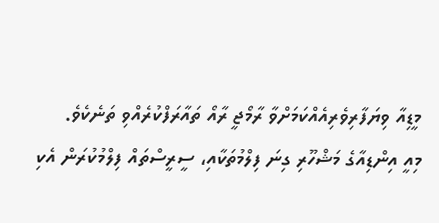މީޑިއާ ވިޔަފާރިވެރިއެއްކަމަށްވާ ރާމޯޖީ ރާއޯ ތައާރަފްކުރެއްވި ތަނެކެވެ.
މިއީ އިންޑިއާގެ މަޝްހޫރި ގިނަ ފިލްމުތަކާއި، ސީރީސްތައް ފިލްމުކުރަން އެކި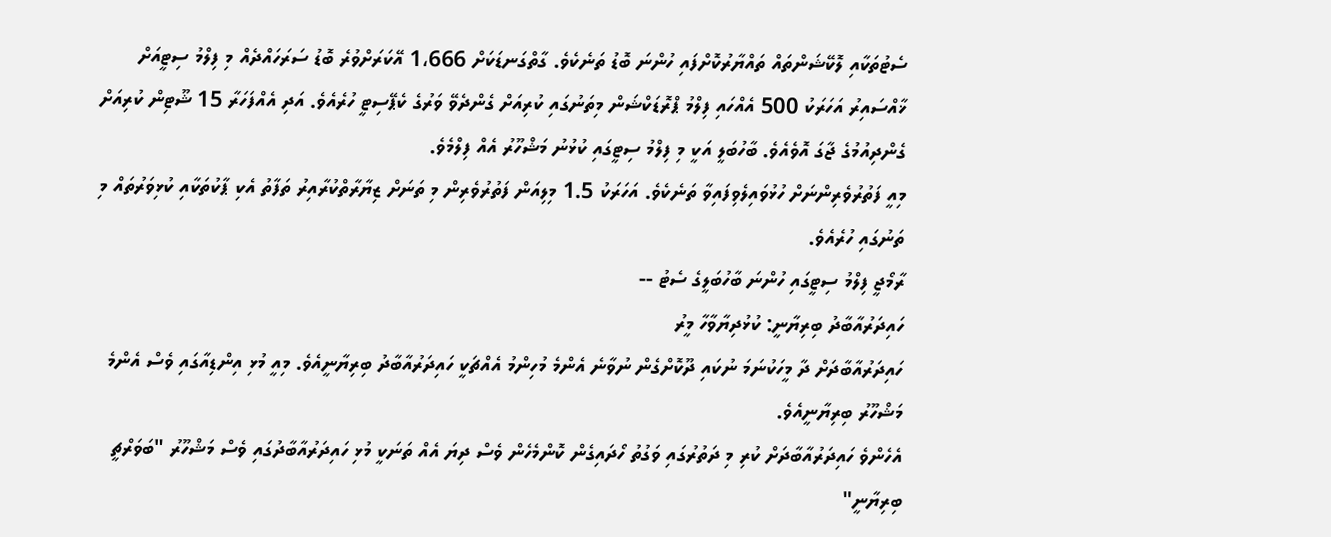ސެޓުތަކާއި ލޮކޭޝަންތައް ތައްޔާރުކޮށްފައި ހުންނަ ބޮޑު ތަނެކެވެ. ގާތްގަނޑަކަށް 1،666 އޭކަރަށްވުރެ ބޮޑު ސަރަހައްދެއް މި ފިލްމު ސިޓީއަށް ޚާއްސައިރު އަހަރަކު 500 އެއްހައި ފިލްމު ޕްރޮޑަކްޝަން މިތަނުގައި ކުރިއަށް ގެންދެވޭ ވަރުގެ ކެޕޭސިޓީ ހުރެއެވެ. އަދި އެއްފަހަރާ 15 ޝޫޓިން ކުރިއަށް ގެންދިއުމުގެ ޖާގަ އޮވެއެވެ. ބާހުބަލީ އަކީ މި ފިލްމު ސިޓީގައި ކުޅުނު މަޝްހޫރު އެއް ފިލްމެވެ.
މިއީ ފަތުރުވެރިންނަށް ހުޅުވައިލެވިފައިވާ ތަނެކެވެ. އަހަރަކު 1.5 މިލިއަން ފަތުރުވެރިން މި ތަނަށް ޒިޔާރާތްކުރާއިރު ތަފާތު އެކި ޕާކުތަކާއި ކުޅިވަރުތައް މި ތަނުގައި ހުރެއެވެ.
ރާމޯޖީ ފިލްމު ސިޓީގައި ހުންނަ ބާހުބަލީގެ ސެޓު --
ހައިދަރުއާބާދު ބިރިޔާނީ: ކުޅުދިޔާވާހާ މީރު
ހައިދަރުއާބާދަށް ދާ މީހަކުނަމަ ނުކައި ދޫކޮށްގެން ނުވާނެ އެންމެ މުހިންމު އެއްޗަކީ ހައިދަރުއާބާދު ބިރިޔާނީއެވެ. މިއީ މުޅި އިންޑިއާގައި ވެސް އެންމެ މަޝްހޫރު ބިރިޔާނީއެވެ.
އެހެންވެ ހައިދަރުއާބާދަށް ކުރި މި ދަތުރުގައި ވަގުތު ހޯދައިގެން ކޮންމެހެން ވެސް ދިޔަ އެއް ތަނަކީ މުޅި ހައިދަރުއާބާދުގައި ވެސް މަޝްހޫރު "ބަވަރްޗީ ބިރިޔާނީ"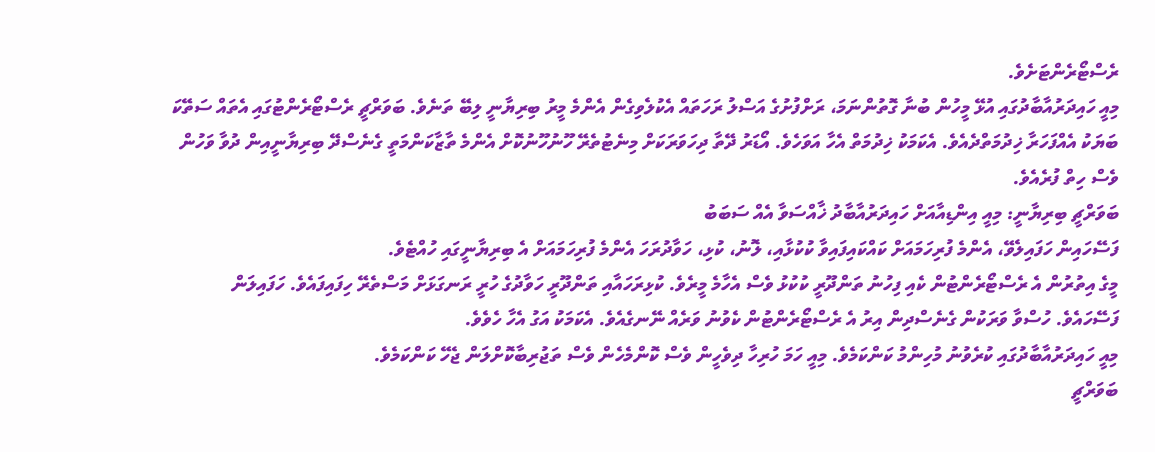ރެސްޓޯރެންޓަށެވެ.
މިއީ ހައިދަރުއާބާދުގައި އުޅޭ މީހުން ބުނާ ގޮތުންނަމަ، ރަށްފުށުގެ އަސްލު ރަހަތައް އެކުލެވިގެން އެންމެ މީރު ބިރިޔާނީ ލިބޭ ތަނެވެ. ބަވަރްޗީ ރެސްޓޯރެންޓުގައި އެތައް ސަތޭކަ ބަޔަކު އެއްފަހަރާ ޚިދުމަތްދެއެވެ. އެކަމަކު ޚިދުމަތް އެހާ އަވަހެވެ. އޯޑަރު ދޭތާ ދިހަވަރަކަށް މިނެޓުތެރޭ ހޫނުހޫނުކޮށް އެންމެ ތާޒާކަންމަތީ ގެނެސްދޭ ބިރިޔާނީއިން ދުވާ ވަހުން ވެސް ހިތް ފުރެއެވެ.
ބަވަރްޗީ ބިރިޔާނީ: މިއީ އިންޑިއާއަށް ހައިދަރުއާބާދު ޚާއްސަވާ އެއް ސަބަބު
ފަސޭހައިން ހަފައިލެވޭ، އެންމެ ފުރިހަމައަށް ކައްކައިފައިވާ ކުކުޅާއި، ލޮނު، ކުޅި، ހަވާދުރަހަ އެންމެ ފުރިހަމައަށް އެ ބިރިޔާނީގައި ހުއްޓެވެ.
މީގެ އިތުރުން އެ ރެސްޓޯރެންޓުން ކެއި ފިހުނު ތަންދޫރީ ކުކުޅު ވެސް އެހާމެ މީރެވެ. ކުޅިރަހައާއި ތަންދޫރީ ހަވާދުގެ ހުރީ ރަނގަޅަށް މަސްތެރޭ ހިފައިފައެވެ. ހަފައިލަން ފަސޭހައެވެ. ހުސްވާ ވަރަކުން ގެނެސްދިން އިރު އެ ރެސްޓޯރެންޓުން ކެވުނު ވަރެއް ނޭނގެއެވެ. އެކަމަކު އަގު އެހާ ހެވެވެ.
މިއީ ހައިދަރުއާބާދުގައި ކުރެވުނު މުހިންމު ކަންކަމެވެ. މިއީ ހަމަ ހުރިހާ ދިވެހީން ވެސް ކޮންމެހެން ވެސް ތަޖުރިބާކޮށްލަން ޖެހޭ ކަންކަމެވެ.
ބަވަރްޗީ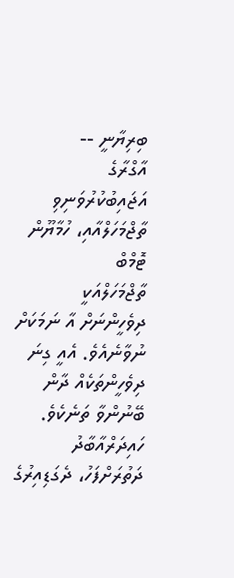ބިރިޔާނީ --
އާގްރާގެ އަޖައިބުކުރުވަނިވި ތާޖްމަހަލްއާއި، ހުމާޔޫން ޓޮމްބް
ތާޖްމަހަލްއަކީ ދިވެހީންނަށް އާ ނަމަކަށް ނުވާނެއެވެ. އެއީ ގިނަ ދިވެހީންތަކެއް ދާން ބޭނުންވާ ތަނެކެވެ.
ހައިދަރްއާބާދު ދަތުރަށްފަހު، ދެގަޑިއިރުގެ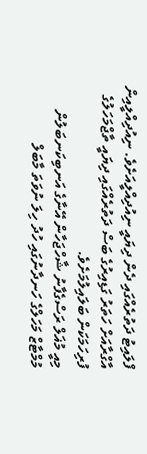ފްލައިޓު ދަތުރެއްގައި ދެން ދިޔައީ ނިއުދިއްލީއަށެވެ. ނިއުދިއްލީއިން އާގްރާއަށް ހަތަރު ގަޑިއިރުގެ ބަސް ދަތުރެއްގައި ދިޔައީ ތާޖްމަހަލުގެ ފުރިހަމަކަން ބަލައިލުމަށެވެ.
މިއީ މުޣަލް ރަސްގެފާނު ޝާހްޖަހާން އޭނާގެ އަނބިކަނބަލުން މުމްޓާޒް މަހަލްގެ ހަނދާނުގައި ހުދު ހިލަ ނުވަތަ މާބަލް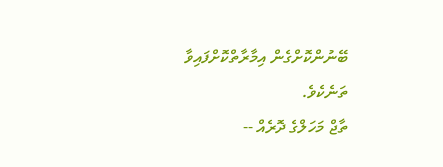ބޭނުންކޮށްގެން އިމާރާތްކޮށްފައިވާ ތަނެކެވެ.
ތާޖް މަހަލްގެ ދޮރެއް --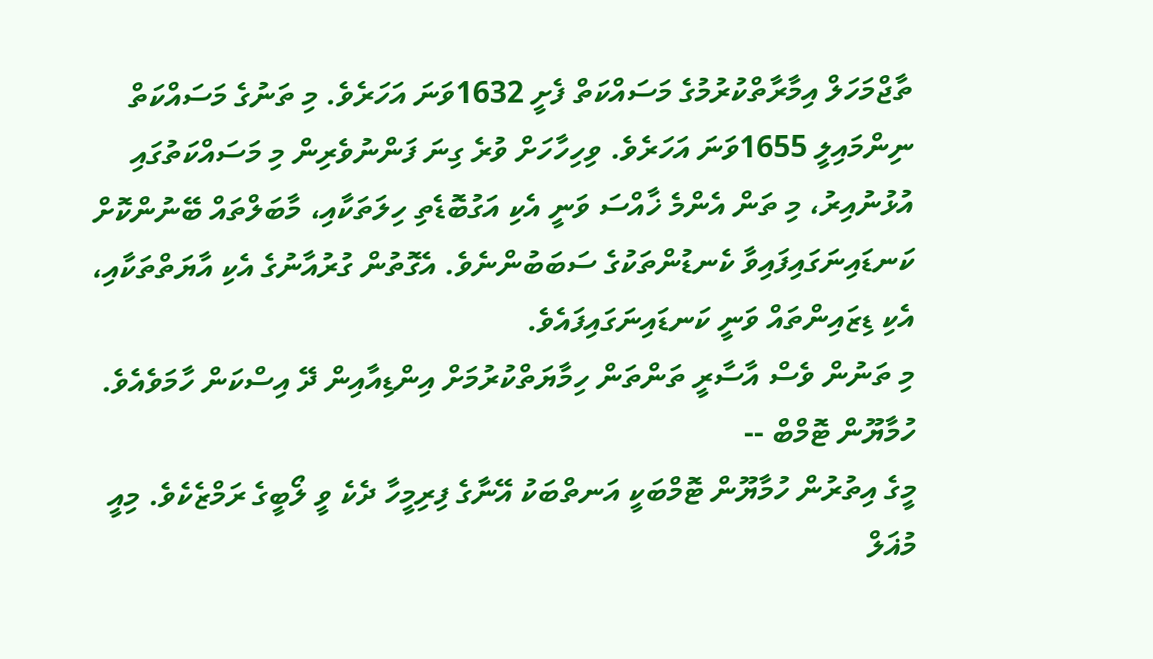ތާޖްމަހަލް އިމާރާތްކުރުމުގެ މަސައްކަތް ފެށީ 1632ވަނަ އަހަރެވެ. މި ތަނުގެ މަސައްކަތް ނިންމައިލީ 1655ވަނަ އަހަރެވެ. ވިހިހާހަށް ވުރެ ގިނަ ފަންނުވެރިން މި މަސައްކަތުގައި އުޅުނުއިރު، މި ތަން އެންމެ ޚާއްސަ ވަނީ އެކި އަގުބޮޑެތި ހިލަތަކާއި، މާބަލްތައް ބޭނުންކޮށް ކަނޑައިނަގައިފައިވާ ކެނޑުންތަކުގެ ސަބަބުންނެވެ. އެގޮތުން ގުރުއާނުގެ އެކި އާޔަތްތަކާއި، އެކި ޑިޒައިންތައް ވަނީ ކަނޑައިނަގައިފައެވެ.
މި ތަނުން ވެސް އާސާރީ ތަންތަން ހިމާޔަތްކުރުމަށް އިންޑިއާއިން ދޭ އިސްކަން ހާމަވެއެވެ.
ހުމާޔޫން ޓޮމްބް --
މީގެ އިތުރުން ހުމާޔޫން ޓޮމްބަކީ އަނތްބަކު އޭނާގެ ފިރިމީހާ ދެކެ ވީ ލޯބީގެ ރަމްޒެކެވެ. މިއީ މުޣަލް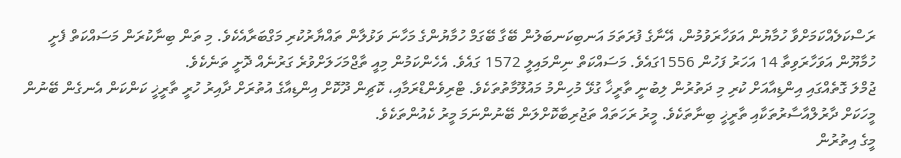ރަސްކަލެއްކަމަށްވާ ހުމާޔުން އަވަހާރަވުމުން، އޭނާގެ ފުރަތަމަ އަނބިކަނބަލުން ބޭގާ ބޭގަމް ހުމާޔުންގެ މަހާނަ ވަޅުލާން ތައްޔާރުކުރި މަގްބަރާއެކެވެ. މި ތަން ބިނާކުރަން މަސައްކަތް ފެށީ ހުމާޔޫން އަވަހާރަވިތާ 14 އަހަރު ފަހުން 1556ގައެވެ. މަސައްކަތް ނިންމައިލީ 1572 ގައެވެ. އެހެންކަމުން މިއީ ތާޖްމަހަލަށްވުރެ ގަރުނެއް ދޮށީ ތަނެކެވެ.
ޖުމްލަ ގޮތެއްގައި އިންޑިއާއަށް ކުރި މި ދަތުރުން ލިބުނީ ތާރީޚާ ގުޅޭ މުހިންމު މައުލޫމާތުތަކެވެ. ޓްރިވެންޑްރަމާއި، ކޮޗިން ދޫކޮށް އިންޑިއާގެ އުތުރަށް ދާއިރު ހުރީ ތާރީޚީ ކަންކަން އެނގެން ބޭނުން މީހަކަށް ދާރުލްއާސާރުތަކާއި ތާރީޚީ ބިނާތަކެވެ. މީރު ރަހަތައް ތަޖުރިބާކޮށްލަން ބޭނުންނަމަ މީރު ކެއުންތަކެވެ.
މީގެ އިތުރުން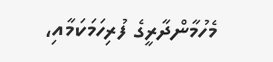މެހުމާންދާރީގެ ފުރިހަމަކަމާއި،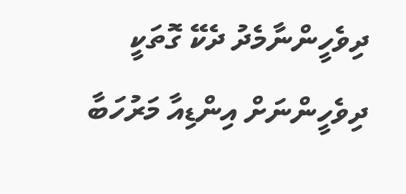ދިވެހީންނާމެދު ދެކޭ ގޮތަކީ ދިވެހީންނަށް އިންޑިއާ މަރުހަބާ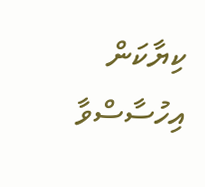ކިޔާކަން އިހުސާސްވާ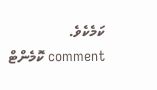ކަމެކެވެ.
comment ކޮމެންޓް